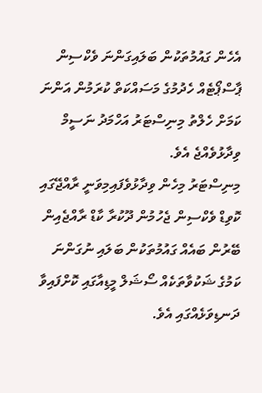އެހެން ގައުމުތަކުން ބަލައިގަންނަ ވެކްސިން ޕާސްޕޯޓެއް ހެދުމުގެ މަސައްކަތް ކުރަމުން އަންނަ ކަމަށް ހެލްތު މިނިސްޓަރު އަހްމަދު ނަސީމް ވިދާޅުވެއްޖެ އެވެ.
މިނިސްޓަރު މިހެން ވިދާޅުވެފައިމިވަނީ ރާއްޖޭގައި ކޮވިޑް ވެކްސިން ޖެހުމުން ދޫކުރާ ކާޑް ރާއްޖެއިން ބޭރުން ބައެއް ގައުމުތަކުން ބަލައި ނުގަންނަ ކަމުގެ ޝަކުވާތަކެއް ސޯޝަލް މީޑިއާގައި ކޮށްފައިވާ ދަނޑިވަޅެއްގައި އެވެ.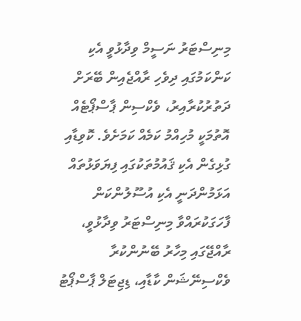މިނިސްޓަރު ނަސީމް ވިދާޅުވީ އެކި ކަންކަމުގައި ދިވެހި ރާއްޖެއިން ބޭރަށް ދަތުރުކުރާއިރު، ވެކްސިން ޕާސްޕޯޓެއް އޮތުމަކީ މުހިއްމު ކަމެއް ކަމަށެވެ. ކޮވިޑާއި ގުޅިގެން އެކި ޤައުމުތަކުގައި ފިޔަވަޅުތައް އަޅަމުންދަނީ އެކި އުސޫލުންކަން ފާހަގަކުރައްވާ މިނިސްޓަރު ވިދާޅުވީ، ރާއްޖޭގައި މިހާރު ބޭނުންކުރާ ވެކްސިނޭޝަން ކާޑާއި، ޑިޖިޓަލް ޕާސްޕޯޓު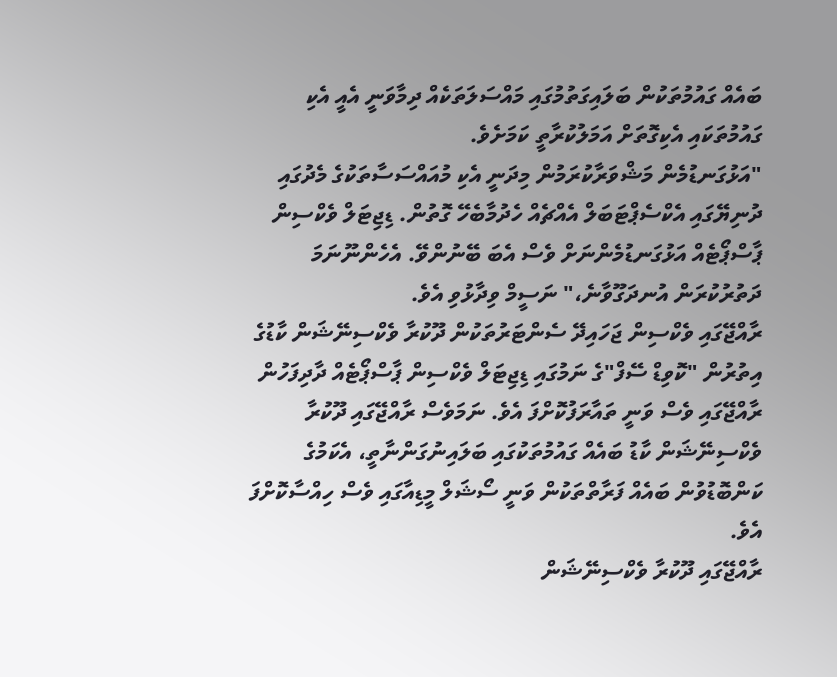ބައެއް ގައުމުތަކުން ބަލައިގަތުމުގައި މައްސަލަތަކެއް ދިމާވަނީ އެއީ އެކި ގައުމުތަކައި އެކިގޮތަށް އަމަލުކުރާތީ ކަމަށެވެ.
"އަޅުގަނޑުމެން މަޝްވަރާކުރަމުން މިދަނީ އެކި މުއައްސަސާތަކުގެ މެދުގައި ދުނިޔޭގައި އެކްސެޕްޓަބަލް އެއްޗެއް ހެދުމާބެހޭ ގޮތުން. ޑިޖިޓަލް ވެކްސިން ޕާސްޕޯޓެއް އަޅުގަނޑުމެންނަށް ވެސް އެބަ ބޭނުންވޭ. އެހެންނޫނަމަ ދަތުރުކުރަން އުނދަގޫވާނެ،" ނަސީމް ވިދާޅުވި އެވެ.
ރާއްޖޭގައި ވެކްސިން ޖަހައިދޭ ސެންޓަރުތަކުން ދޫކުރާ ވެކްސިނޭޝަން ކާޑުގެ އިތުރުން "ކޮވިޑް ސޭފް"ގެ ނަމުގައި ޑިޖިޓަލް ވެކްސިން ޕާސްޕޯޓެއް ދާދިފަހުން ރާއްޖޭގައި ވެސް ވަނީ ތައާރަފުކޮށްފަ އެވެ. ނަމަވެސް ރާއްޖޭގައި ދޫކުރާ ވެކްސިނޭޝަން ކާޑު ބައެއް ގައުމުތަކުގައި ބަލައިނުގަންނާތީ، އެކަމުގެ ކަންބޮޑުވުން ބައެއް ފަރާތްތަކުން ވަނީ ސޯޝަލް މީޑިއާގައި ވެސް ހިއްސާކޮށްފަ އެވެ.
ރާއްޖޭގައި ދޫކުރާ ވެކްސިނޭޝަން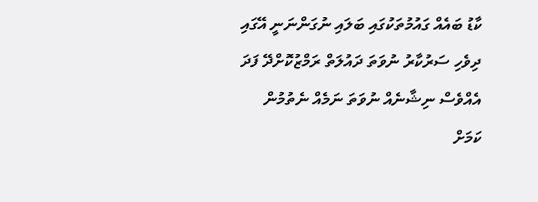ކާޑު ބައެއް ގައުމުތަކުގައި ބަލައި ނުގަންނަނީ އޭގައި ދިވެހި ސަރުކާރު ނުވަތަ ދައުލަތް ރަމްޒުކޮށްދޭ ފަދަ އެއްވެސް ނިޝާނެއް ނުވަތަ ނަމެއް ނެތުމުން ކަމަށް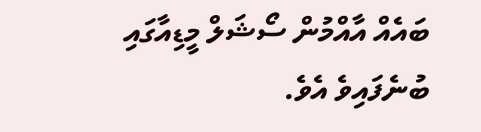ބައެއް އާއްމުން ސޯޝަލް މީޑިއާގައި ބުނެފައިވެ އެވެ.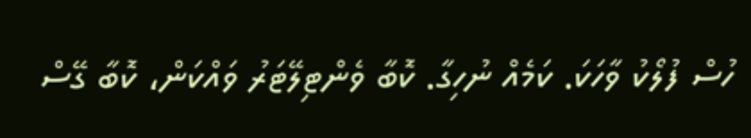ހުސް ފުލޯކު ވާހަކަ. ކަމެއް ނުހިގާ. ކޮބާ ވެންޓިލޭޓަރު ވައްކަން، ކޮބާ ގޭސް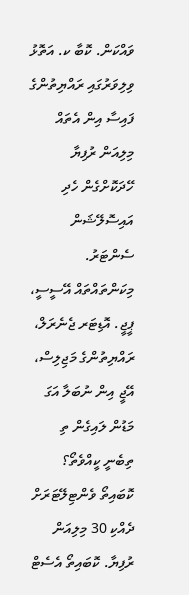ވައްކަން. ކޮބާ ކ. އަތޮޅު ވިލިވަރުގައި ރައްޔިތުންގެ ފައިސާ އިން އެތައް މިލިއަން ރުފިޔާ ހޭދަކޮށްގެން ހެދި އައިސޮލޭޝަން ސެންޓަރު. މިކަންތައްތައް އޭސީސީ، ޕީޖީ. އޮޑިޓަރ ޖެނެރަލް، ރައްޔިތުންގެ މަޖިލިސް، އޭޖީ އިން ނުބަލާ އަގަ މަޑުން ލައިގެން ތި ތިބެނީ ކީއްވެތޯ؟ ކޮބައިތޯ ވެންޓިލޭޓަރަށް ދެއްކި 30 މިލިއަން ރުފިޔާ. ކޮބައިތޯ އެސެޓް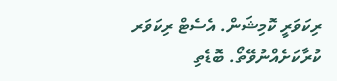ރިކަވަރީ ކޮމިޝަން. އެސެޓް ރިކަވަރ ކުރާކަށެއްނުވޭތޯ. ބޮޑެތި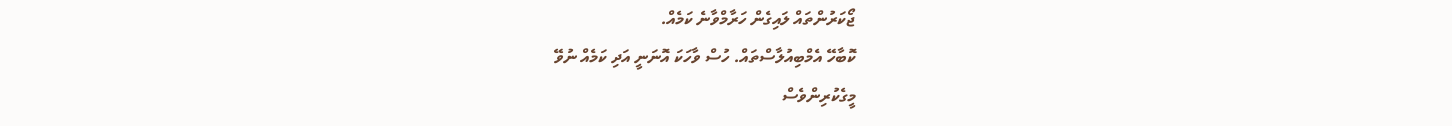ޖޯކަރުންތައް ލައިގެން ހަރާމްވާނެ ކަމެއް.
ކޮބާހޭ އެމްބިއުލާސްތައް. ހުސް ވާހަކަ އޮނަނީ އަދި ކަމެއް ނުވޭ
މީގެކުރިންވެސް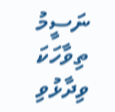ނަސީމު ތިވާހަކަ ވިދާޅުވި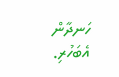ހަނދާން އެބަހުރި.